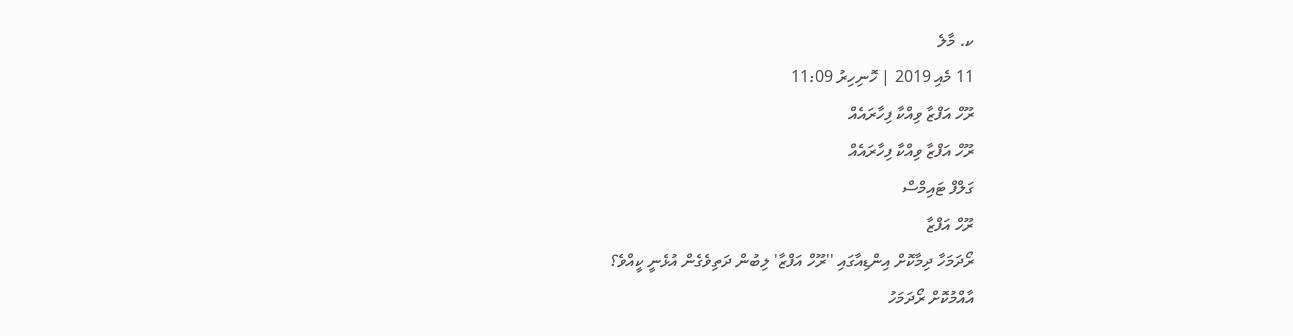ކ. މާލެ
11 މެއި 2019 | ހޮނިހިރު 11:09
ރޫހް އަފްޒާ ވިއްކާ ފިހާރައެއް
ރޫހް އަފްޒާ ވިއްކާ ފިހާރައެއް
ގަލްފް ޓައިމްސް
ރޫހް އަފްޒާ
ރޯދަމަހާ ދިމާކޮށް އިންޑިއާގައި ''ރޫހް އަފްޒާ' ލިބުން ދަތިވެގެން އުޅެނީ ކީއްވެ؟
އާއްމުކޮށް ރޯދަމަހު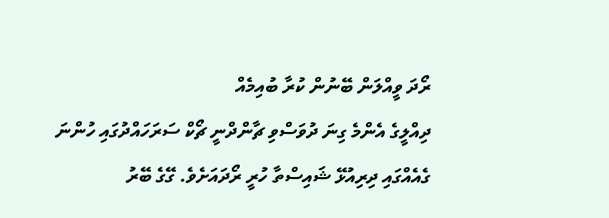ރޯދަ ވީއްލަން ބޭނުން ކުރާ ބުއިމެއް
ދިއްލީގެ އެންމެ ގިނަ ދުވަސްވި ޗާންދްނީ ޗޯކް ސަރަހައްދުގައި ހުންނަ ގެއެއްގައި ދިރިއުޅޭ ޝައިސްތާ ހުރީ ރޯދައަށެވެ. ގޭގެ ބޭރު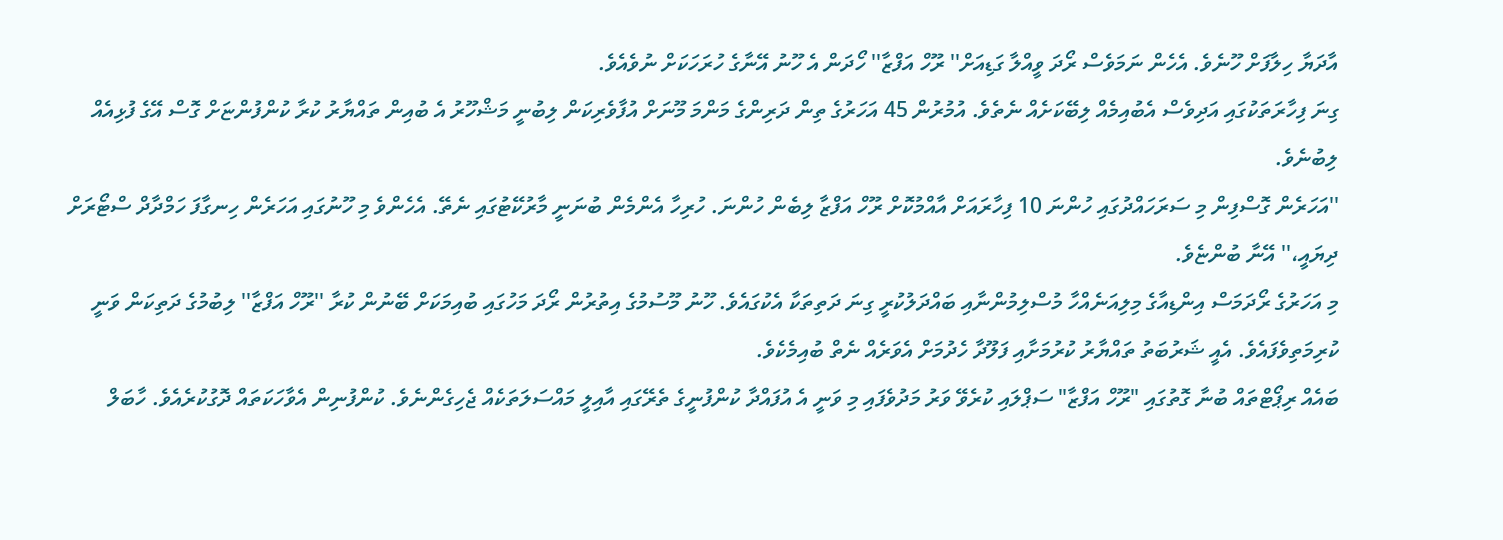އާދަޔާ ހިލާފަށް ހޫނެވެ. އެހެން ނަމަވެސް ރޯދަ ވީއްލާ ގަޑިއަށް'' ރޫހް އަފްޒާ'' ހޯދަން އެ ހޫނު އޭނާގެ ހުރަހަކަށް ނުވެއެވެ.
ގިނަ ފިހާރަތަކުގައި އަދިވެސް އެބުއިމެއް ލިބޭކަށެއް ނެތެވެ. އުމުރުން 45 އަހަރުގެ ތިން ދަރިންގެ މަންމަ މޫނަށް އުފާވެރިކަން ލިބުނީ މަޝްހޫރު އެ ބުއިން ތައްޔާރު ކުރާ ކުންފުންޏަށް ގޮސް އޭގެ ފުޅިއެއް ލިބުނެވެ.
''އަހަރެން ގޮސްފިން މި ސަރަހައްދުގައި ހުންނަ 10 ފިހާރައަށް އާއްމުކޮށް ރޫހް އަފްޒާ ލިބެން ހުންނަ. ހުރިހާ އެންމެން ބުނަނީ މާރުކޭޓުގައި ނެތޭ. އެހެންވެ މި ހޫނުގައި އަހަރެން ހިނގާފަ ހަމްދާދް ސްޓޯރަށް ދިޔައީ،'' އޭނާ ބުންޏެވެ.
މި އަހަރުގެ ރޯދަމަސް އިންޑިއާގެ މިލިއަނެއްހާ މުސްލިމުންނާއި ބައްދަލުކުރީ ގިނަ ދަތިތަކާ އެކުގައެވެ. ހޫނު މޫސުމުގެ އިތުރުން ރޯދަ މަހުގައި ބުއިމަކަށް ބޭނުން ކުރާ ''ރޫހް އަފްޒާ'' ލިބުމުގެ ދަތިކަން ވަނީ ކުރިމަތިވެފައެވެ. އެއީ ޝަރުބަތު ތައްޔާރު ކުރުމަށާއި ފަލޫދާ ހެދުމަށް އެވަރެއް ނެތް ބުއިމެކެވެ.
ބައެއް ރިޕޯޓްތައް ބުނާ ގޮތުގައި "ރޫހް އަފްޒާ" ސަޕްލައި ކުރެވޭ ވަރު މަދުވެފައި މި ވަނީ އެ އުފައްދާ ކުންފުނީގެ ތެރޭގައި އާއިލީ މައްސަލަތަކެއް ޖެހިގެންނެވެ. ކުންފުނިން އެވާހަކަތައް ދޮގުކުރެއެވެ. ހާބަލް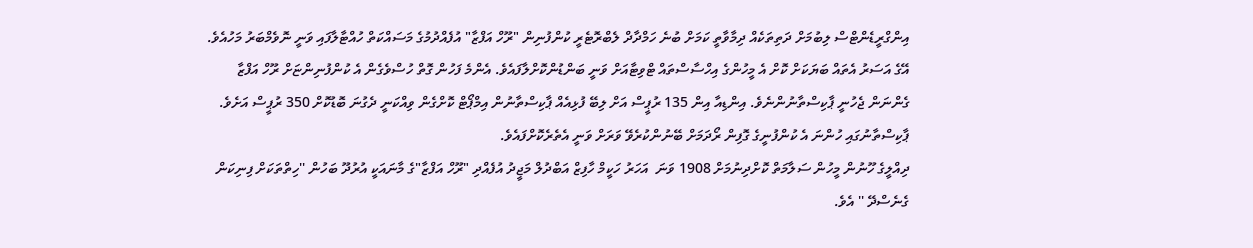އިންގްރީޑެންޓްސް ލިބުމަށް ދަތިތަކެއް ދިމާވާތީ ކަމަށް ބުނެ ހަމްދާދް ލެބްރޮޓެރީ ކުންފުނިން "ރޫހް އަފްޒާ" އުފެއްދުމުގެ މަސައްކަތް ހުއްޓާލާފައި ވަނީ ނޮވެމްބަރު މަހުއެވެ. އޭގެ އަސަރު އެތައް ބަޔަކަށް ކޮށް އެ މީހުންގެ އިހްސާސްތައް ޓްވިޓާއަށް ވަނީ ބަންޑުންކޮށްލާފައެވެ. އެންމެ ފަހުން ގޮތް ހުސްވެގެން އެ ކުންފުނިންޏަށް ރޫހް އަފްޒާ ގެންނަން ޖެހުނީ ޕާކިސްތާނުންނެވެ. އިންޑިއާ އިން 135 ރުޕީސް އަށް ލިބޭ ފުޅިއެއް ޕާކިސްތާނުން އިމްޕޯޓް ކޮށްގެން ވިއްކަނީ ދެގުނަ ބޮޑުކޮށް 350 ރުޕީސް އަށެވެ. ޕާކިސްތާނުގައި ހުންނަ އެ ކުންފުނީގެ ގޮފިން ރޯދަމަށް ބޭނުންކުރެވޭ ވަރަށް ވަނީ އެތެރެކޮށްފައެވެ.
ދިއްލީގެ ހޫނުން މީހުން ސަލާމަތް ކޮށްދިނުމަށް 1908 ވަނަ  އަހަރު ހަކީމް ހާފިޒް އަބްދުލް މަޖީދު އުފެއްދި "ރޫހް އަފްޒާ"ގެ މާނައަކީ އުރުދޫ ބަހުން ''ހިތްތަކަށް ފިނިކަން ގެނެސްދޭ '' އެވެ.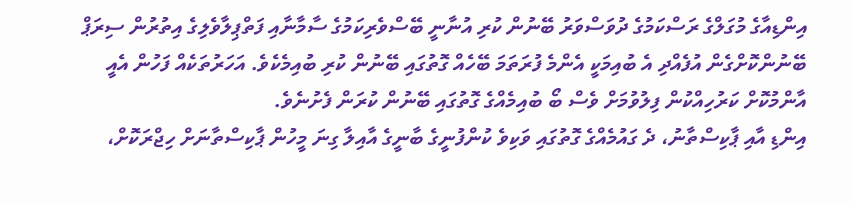އިންޑިއާގެ މުގަލްގެ ރަސްކަމުގެ ދުވަސްވަރު ބޭނުން ކުރި އުނާނީ ބޭސްވެރިކަމުގެ ސާމާނާއި ފަތްޕިލާވެލިގެ އިތުރުން ސިރަޕް ބޭނުންކޮށްގެން އުފެއްދި އެ ބުއިމަކީ އެންމެ ފުރަތަމަ ބޭހެއް ގޮތުގައި ބޭނުން ކުރި ބުއިމެކެވެ. އަހަރުތަކެއް ފަހުން އެއީ އާންމުކޮށް ކަރުހިއްކުން ފިލުވުމަށް ވެސް ބޯ ބުއިމެއްގެ ގޮތުގައި ބޭނުން ކުރަން ފެށުނެވެ.
އިންޑި އާއި ޕާކިސްތާނު، ދެ ގައުމެއްގެ ގޮތުގައި ވަކިވެ ކުންފުނީގެ ބާނީގެ އާއިލާ ގިނަ މީހުން ޕާކިސްތާނަށް ހިޖްރަކޮށް،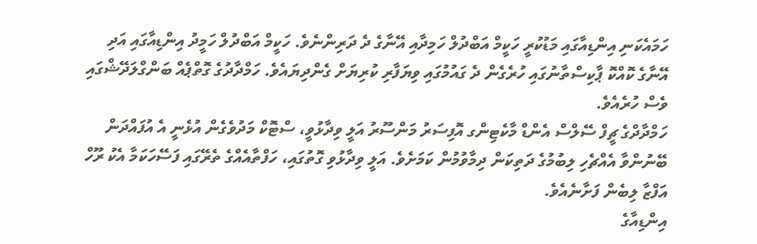ހަމައެކަނި އިންޑިއާގައި މަޑުކުރީ ހަކީމް އަބްދުލް ހަމިދާއި އޭނާގެ ދެ ދަރިންނެވެ. ހަކީމް އަބްދުލް ހަމީދު އިންޑިއާގައި އަދި އޭނާގެ ކޮއްކޮ ޕާކިސްތާނުގައި ހުރެގެން ދެ ގައުމުގައި ވިޔަފާރި ކުރިޔަށް ގެންދިޔައެވެ. ހަމްދާދުގެ ގޮތްޕެއް ބަންގްލަދޭޝްގައި ވެސް ހުރެއެވެ.
ހަމްދާދްގެ ޗީފް ސޭލްސް އެންޑް މާކެޓިންގ އޮފިސަރު މަންސޫރު އަލީ ވިދާޅުވީ، ސްޓޮކް މަދުވެގެން އުޅެނީ އެ އުފައްދަން ބޭނުންވާ އެއްޗެހި ލިބުމުގެ ދަތިކަން ދިމާވުމުން ކަމަށެވެ. އަލީ ވިދާޅުވި ގޮތުގައި، ހަފްތާއެއްގެ ތެރޭގައި ފަސޭހަކަމާ އެކު ރޫހް އަފްޒާ ލިބެން ފަށާނެއެވެ.
އިންޑިއާގެ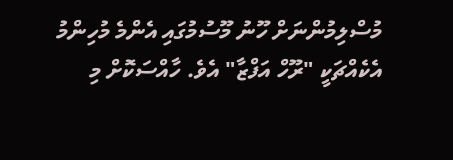މުސްލިމުންނަށް ހޫނު މޫސުމުގައި އެންމެ މުހިންމު އެކެއްޗަކީ "ރޫހް އަފްޒާ" އެވެ. ހާއްސަކޮށް މި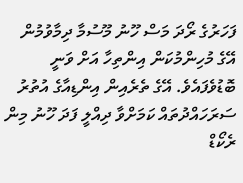ފަހަރުގެ ރޯދަ މަސް ހޫނު މޫސުމާ ދިމާވުމުން އޭގެ މުހިންމުކަން އިންތިހާ އަށް ވަނީ ބޮޑުވެފައެވެ. އޭގެ ތެރެއިން އިންޑިއާގެ އުތުރު ސަރަހައްދުތައް ކަމަށްވާ ދިއްލީ ފަދަ ހޫނު މިން ރެކޯޑް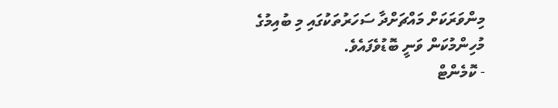މިންވަރަކަށް މައްޗަށްދާ ސަހަރުތަކުގައި މި ބުއިމުގެ މުހިންމުކަން ވަނީ ބޮޑުވެފައެވެ.
- ކޮމެންޓް